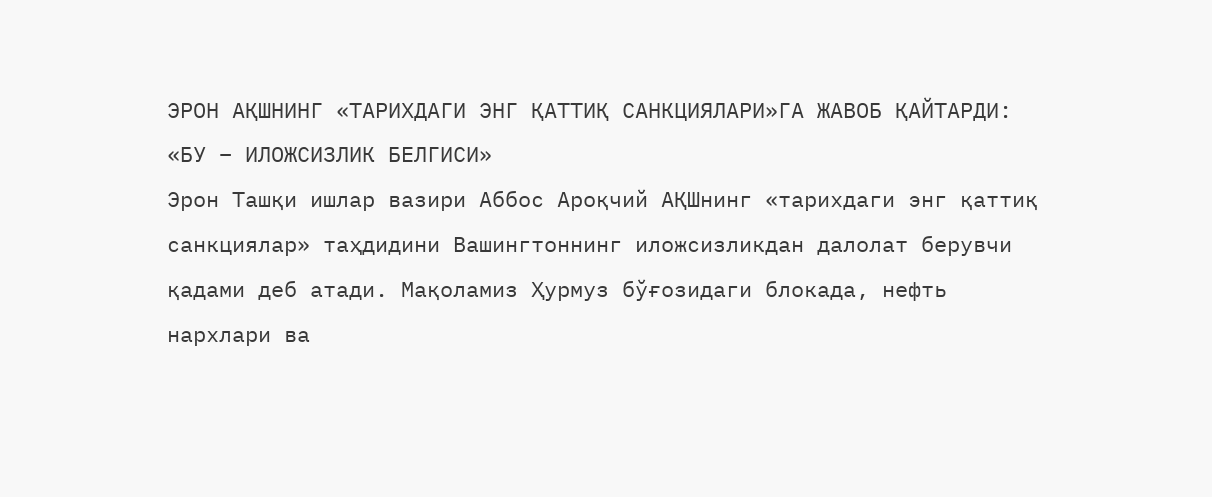ЭРОН АҚШНИНГ «ТАРИХДАГИ ЭНГ ҚАТТИҚ САНКЦИЯЛАРИ»ГА ЖАВОБ ҚАЙТАРДИ: «БУ – ИЛОЖСИЗЛИК БЕЛГИСИ»
Эрон Ташқи ишлар вазири Аббос Ароқчий АҚШнинг «тарихдаги энг қаттиқ санкциялар» таҳдидини Вашингтоннинг иложсизликдан далолат берувчи қадами деб атади. Мақоламиз Ҳурмуз бўғозидаги блокада, нефть нархлари ва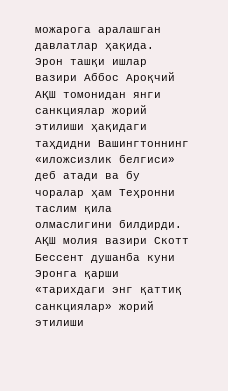можарога аралашган давлатлар ҳақида.
Эрон ташқи ишлар вазири Аббос Ароқчий АҚШ томонидан янги санкциялар жорий этилиши ҳақидаги таҳдидни Вашингтоннинг «иложсизлик белгиси» деб атади ва бу чоралар ҳам Теҳронни таслим қила олмаслигини билдирди.
АҚШ молия вазири Скотт Бессент душанба куни Эронга қарши «тарихдаги энг қаттиқ санкциялар» жорий этилиши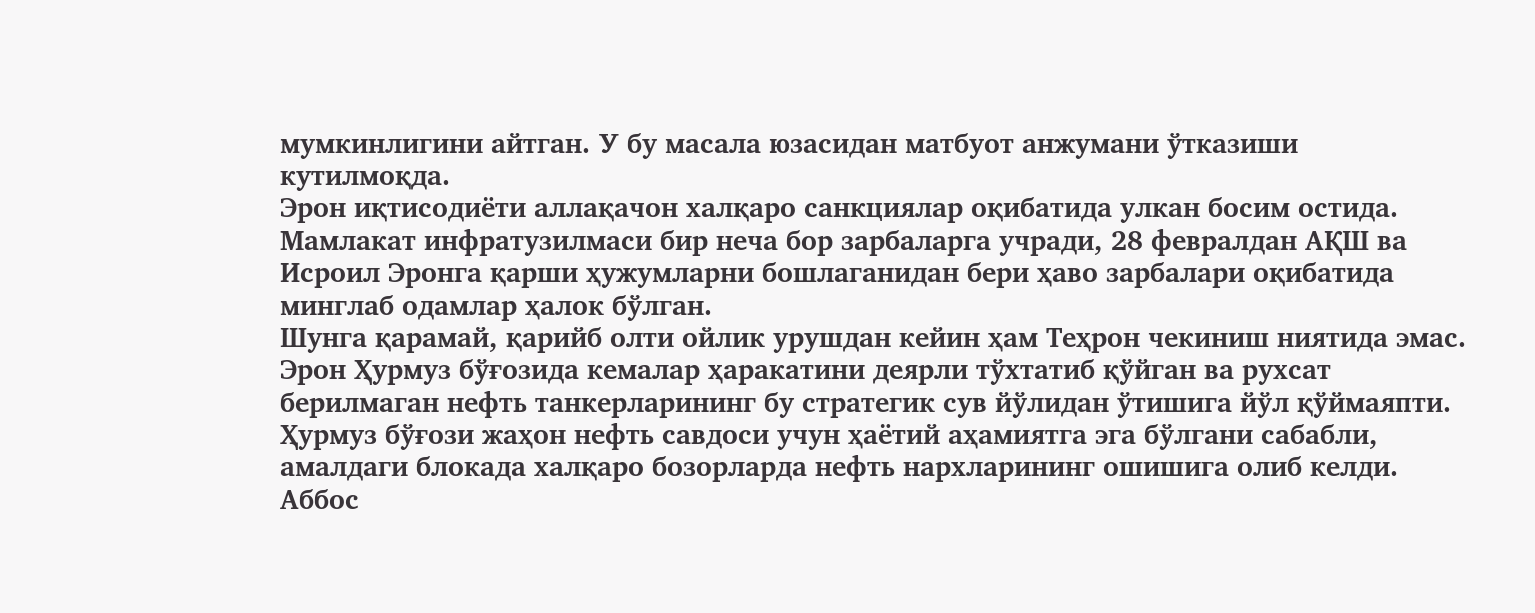мумкинлигини айтган. У бу масала юзасидан матбуот анжумани ўтказиши кутилмоқда.
Эрон иқтисодиёти аллақачон халқаро санкциялар оқибатида улкан босим остида. Мамлакат инфратузилмаси бир неча бор зарбаларга учради, 28 февралдан АҚШ ва Исроил Эронга қарши ҳужумларни бошлаганидан бери ҳаво зарбалари оқибатида минглаб одамлар ҳалок бўлган.
Шунга қарамай, қарийб олти ойлик урушдан кейин ҳам Теҳрон чекиниш ниятида эмас. Эрон Ҳурмуз бўғозида кемалар ҳаракатини деярли тўхтатиб қўйган ва рухсат берилмаган нефть танкерларининг бу стратегик сув йўлидан ўтишига йўл қўймаяпти.
Ҳурмуз бўғози жаҳон нефть савдоси учун ҳаётий аҳамиятга эга бўлгани сабабли, амалдаги блокада халқаро бозорларда нефть нархларининг ошишига олиб келди.
Аббос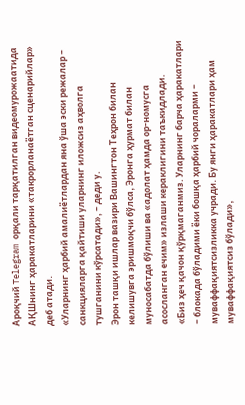Ароқчий Telegram орқали тарқатилган видеомурожаатида АҚШнинг ҳаракатларини «такрорланаётган сценарийлар» деб атади.
«Уларнинг ҳарбий амалиётлардан яна ўша эски режалар – санкцияларга қайтиши уларнинг иложсиз аҳволга тушганини кўрсатади», – деди у.
Эрон ташқи ишлар вазири Вашингтон Теҳрон билан келишувга эришмоқчи бўлса, Эронга ҳурмат билан муносабатда бўлиши ва «адолат ҳамда ор-номусга асосланган ечим» излаши кераклигини таъкидлади.
«Биз ҳеч қачон қўрқмаганмиз. Уларнинг барча ҳаракатлари – блокада бўладими ёки бошқа ҳарбий чораларми – муваффақиятсизликка учради. Бу янги ҳаракатлари ҳам муваффақиятсиз бўлади»,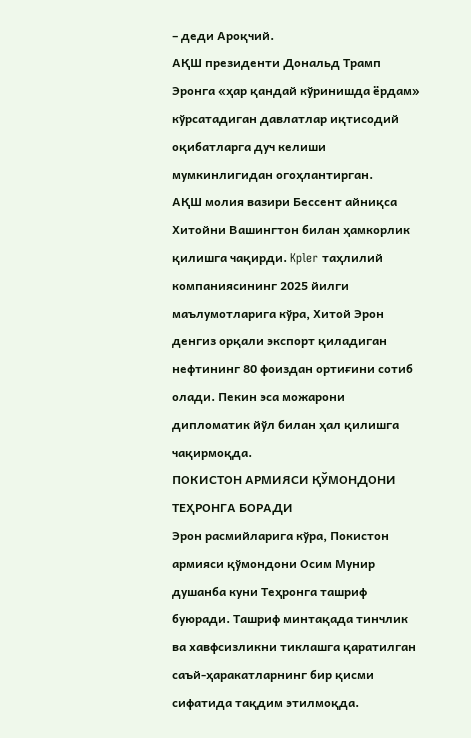– деди Ароқчий.
АҚШ президенти Дональд Трамп Эронга «ҳар қандай кўринишда ёрдам» кўрсатадиган давлатлар иқтисодий оқибатларга дуч келиши мумкинлигидан огоҳлантирган.
АҚШ молия вазири Бессент айниқса Хитойни Вашингтон билан ҳамкорлик қилишга чақирди. Kpler таҳлилий компаниясининг 2025 йилги маълумотларига кўра, Хитой Эрон денгиз орқали экспорт қиладиган нефтининг 80 фоиздан ортиғини сотиб олади. Пекин эса можарони дипломатик йўл билан ҳал қилишга чақирмоқда.
ПОКИСТОН АРМИЯСИ ҚЎМОНДОНИ ТЕҲРОНГА БОРАДИ
Эрон расмийларига кўра, Покистон армияси қўмондони Осим Мунир душанба куни Теҳронга ташриф буюради. Ташриф минтақада тинчлик ва хавфсизликни тиклашга қаратилган саъй-ҳаракатларнинг бир қисми сифатида тақдим этилмоқда.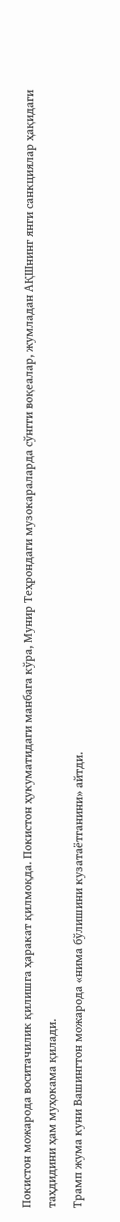Покистон можарода воситачилик қилишга ҳаракат қилмоқда. Покистон ҳукуматидаги манбага кўра, Мунир Теҳрондаги музокараларда сўнгги воқеалар, жумладан АҚШнинг янги санкциялар ҳақидаги таҳдидини ҳам муҳокама қилади.
Трамп жума куни Вашингтон можарода «нима бўлишини кузатаётганини» айтди.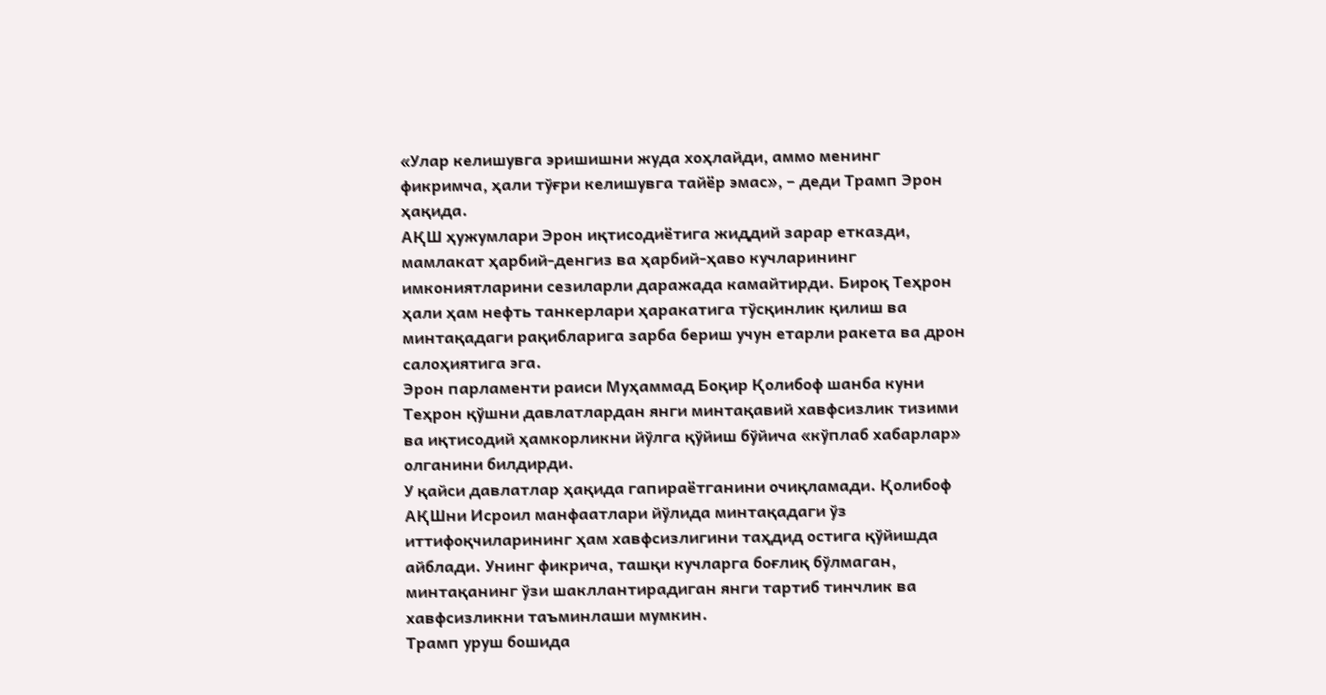«Улар келишувга эришишни жуда хоҳлайди, аммо менинг фикримча, ҳали тўғри келишувга тайёр эмас», – деди Трамп Эрон ҳақида.
АҚШ ҳужумлари Эрон иқтисодиётига жиддий зарар етказди, мамлакат ҳарбий-денгиз ва ҳарбий-ҳаво кучларининг имкониятларини сезиларли даражада камайтирди. Бироқ Теҳрон ҳали ҳам нефть танкерлари ҳаракатига тўсқинлик қилиш ва минтақадаги рақибларига зарба бериш учун етарли ракета ва дрон салоҳиятига эга.
Эрон парламенти раиси Муҳаммад Боқир Қолибоф шанба куни Теҳрон қўшни давлатлардан янги минтақавий хавфсизлик тизими ва иқтисодий ҳамкорликни йўлга қўйиш бўйича «кўплаб хабарлар» олганини билдирди.
У қайси давлатлар ҳақида гапираётганини очиқламади. Қолибоф АҚШни Исроил манфаатлари йўлида минтақадаги ўз иттифоқчиларининг ҳам хавфсизлигини таҳдид остига қўйишда айблади. Унинг фикрича, ташқи кучларга боғлиқ бўлмаган, минтақанинг ўзи шакллантирадиган янги тартиб тинчлик ва хавфсизликни таъминлаши мумкин.
Трамп уруш бошида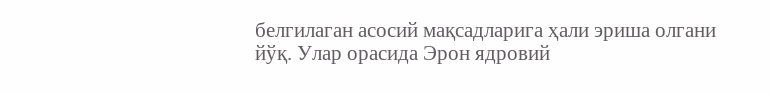белгилаган асосий мақсадларига ҳали эриша олгани йўқ. Улар орасида Эрон ядровий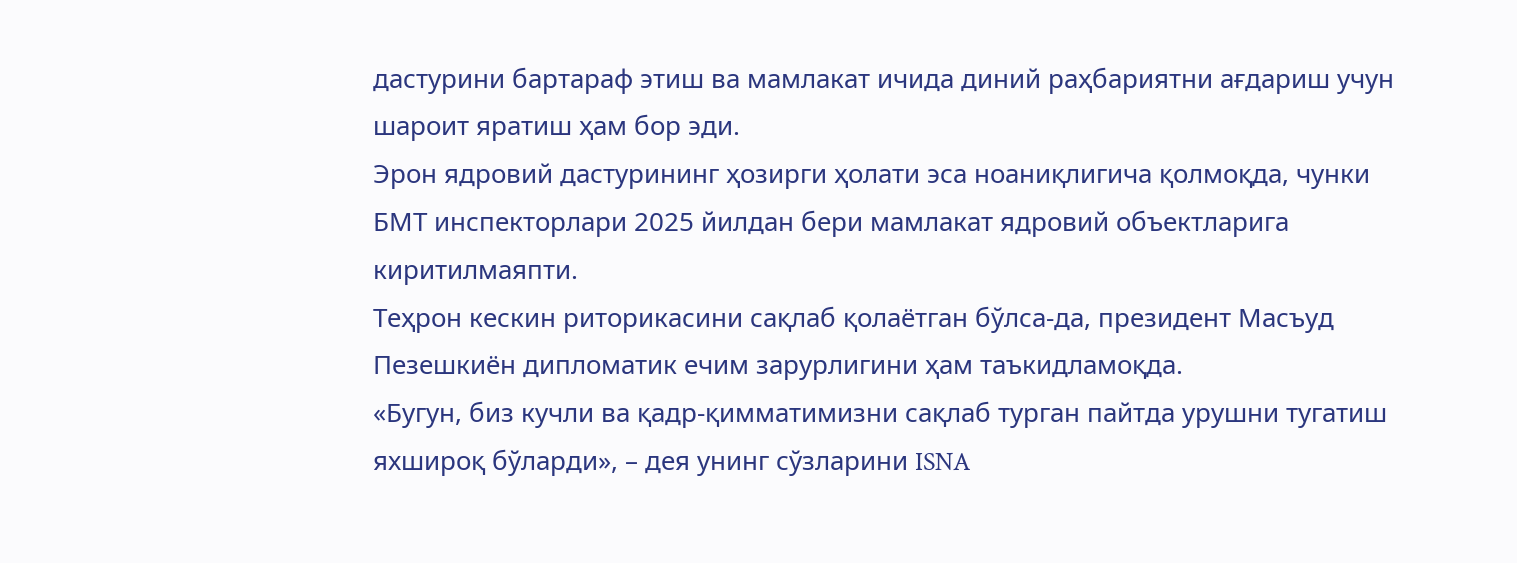дастурини бартараф этиш ва мамлакат ичида диний раҳбариятни ағдариш учун шароит яратиш ҳам бор эди.
Эрон ядровий дастурининг ҳозирги ҳолати эса ноаниқлигича қолмоқда, чунки БМТ инспекторлари 2025 йилдан бери мамлакат ядровий объектларига киритилмаяпти.
Теҳрон кескин риторикасини сақлаб қолаётган бўлса-да, президент Масъуд Пезешкиён дипломатик ечим зарурлигини ҳам таъкидламоқда.
«Бугун, биз кучли ва қадр-қимматимизни сақлаб турган пайтда урушни тугатиш яхшироқ бўларди», – дея унинг сўзларини ISNA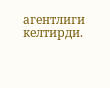агентлиги келтирди.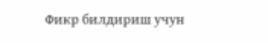Фикр билдириш учун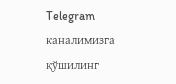Telegram каналимизга қўшилинг